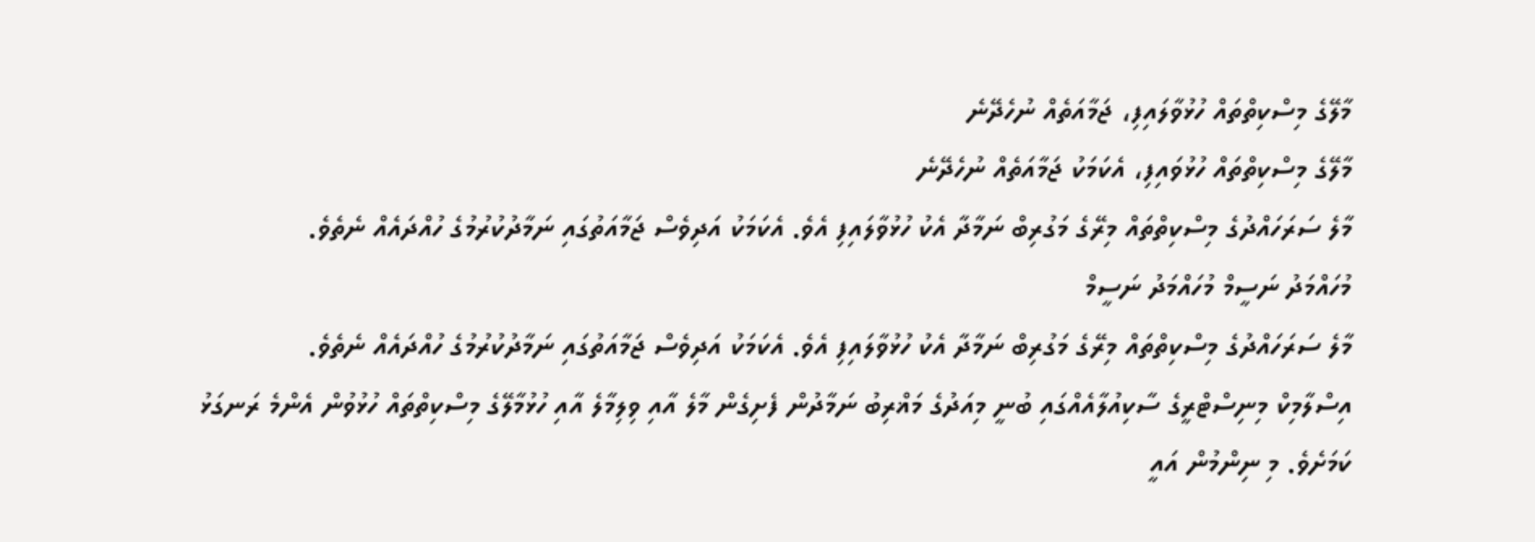މާލޭގެ މިސްކިތްތައް ހުޅުވާލައިފި، ޖަމާއަތެއް ނުހެދޭނެ
މާލޭގެ މިސްކިތްތައް ހުޅުވައިފި، އެކަމަކު ޖަމާއަތެއް ނުހެދޭނެ
މާލެ ސަރަހައްދުގެ މިސްކިތްތައް މިރޭގެ މަގުރިބް ނަމާދާ އެކު ހުޅުވާލައިފި އެވެ. އެކަމަކު އަދިވެސް ޖަމާއަތުގައި ނަމާދުކުރުމުގެ ހުއްދައެއް ނެތެވެ.
މުހައްމަދު ނަސީމް މުހައްމަދު ނަސީމް
މާލެ ސަރަހައްދުގެ މިސްކިތްތައް މިރޭގެ މަގުރިބް ނަމާދާ އެކު ހުޅުވާލައިފި އެވެ. އެކަމަކު އަދިވެސް ޖަމާއަތުގައި ނަމާދުކުރުމުގެ ހުއްދައެއް ނެތެވެ.
އިސްލާމިކް މިނިސްޓްރީގެ ސާކިއުލާއެއްގައި ބުނީ މިއަދުގެ މަޣްރިބު ނަމާދުން ފެށިގެން މާލެ އާއި ވިލިމާލެ އާއި ހުޅުމާލޭގެ މިސްކިތްތައް ހުޅުވުން އެންމެ ރަނގަޅު ކަމަށެވެ. މި ނިންމުން އައީ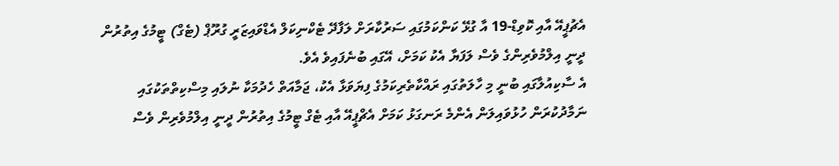އެޗުޕީއޭ އާއި ކޮވިޑް-19 އާ ގުޅޭ ކަންކަމުގައި ސަރުކާރަށް ލަފާދޭ ޓެކްނިކަލް އެޑްވައިޒަރީ ގުރޫޕް (ޓެގް) ޓީމުގެ އިތުރުން ދީނީ އިލްމުވެރިންގެ ވެސް ލަފަޔާ އެކު ކަމަށް، އޭގައި ބުނެފައިވެ އެވެ.
އެ ސާކިއުލާގައި ބުނީ މި ހާލަތުގައި ރައްކާތެރިކަމުގެ ފިޔަވަޅާ އެކު، ޖަމާއަތް ހެދުމަކާ ނުލައި މިސްކިތްތަކުގައި ނަމާދުކުރަން ހުޅުވައިލަން އެންމެ ރަނގަޅު ކަމަށް އެޗްޕީއޭ އާއި ޓެގް ޓީމުގެ އިތުރުން ދީނީ އިލްމުވެރިން ވެސް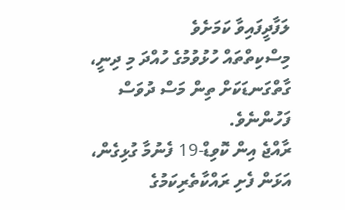ލަފާދީފައިވާ ކަމަށެވެ
މިސްކިތްތައް ހުޅުވުމުގެ ހުއްދަ މި ދިނީ، ގާތްގަނޑަކަށް ތިން މަސް ދުވަސް ފަހުންނެވެ.
ރާއްޖެ އިން ކޮވިޑް-19 ފެނުމާ ގުޅިގެން، އަޅަން ފެށި ރައްކާތެރިކަމުގެ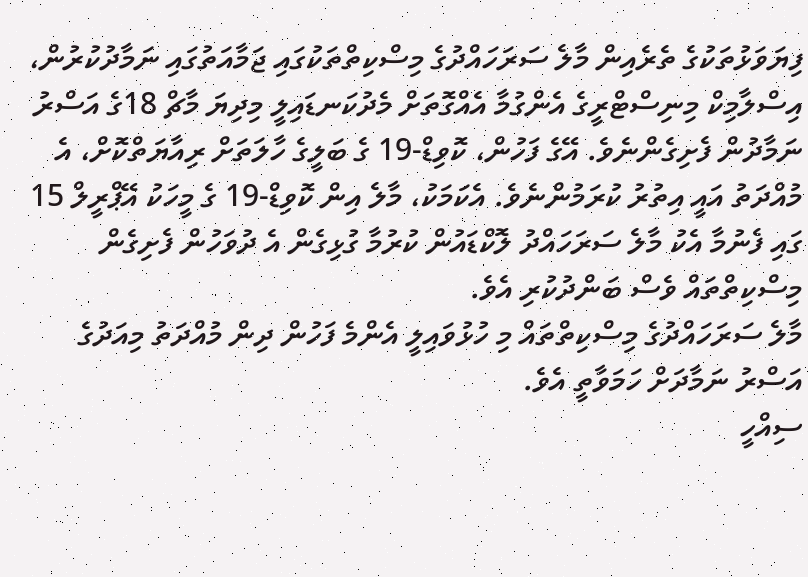ފިޔަވަޅުތަކުގެ ތެރެއިން މާލެ ސަރަހައްދުގެ މިސްކިތްތަކުގައި ޖަމާއަތުގައި ނަމާދުކުރުން، އިސްލާމިކް މިނިސްޓްރީގެ އެންގުމާ އެއްގޮތަށް މެދުކަނޑައިލީ މިދިޔަ މާޗް 18ގެ އަސްރު ނަމާދުން ފެށިގެންނެވެ. އޭގެ ފަހުން، ކޮވިޑް-19 ގެ ބަލީގެ ހާލަތަށް ރިއާޔަތްކޮށް، އެ މުއްދަތު އައީ އިތުރު ކުރަމުންނެވެ. އެކަމަކު، މާލެ އިން ކޮވިޑް-19 ގެ މީހަކު އޭޕްރީލް 15 ގައި ފެނުމާ އެކު މާލެ ސަރަހައްދު ލޮކްޑައުން ކުރުމާ ގުޅިގެން އެ ދުވަހުން ފެށިގެން މިސްކިތްތައް ވެސް ބަންދުކުރި އެވެ.
މާލެ ސަރަހައްދުގެ މިސްކިތްތައް މި ހުޅުވައިލީ އެންމެ ފަހުން ދިން މުއްދަތު މިއަދުގެ އަސްރު ނަމާދަށް ހަމަވާތީ އެވެ.
ސިއްހީ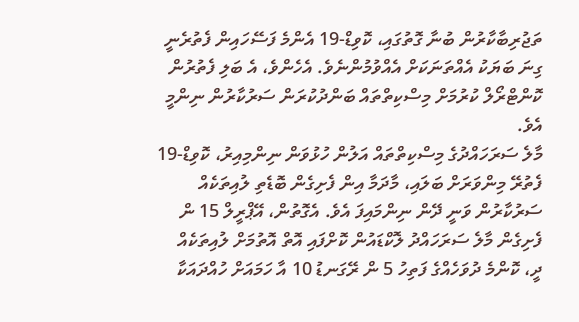ތަޖުރިބާކާރުން ބުނާ ގޮތުގައި، ކޮވިޑް-19 އެންމެ ފަސޭހައިން ފެތުރެނީ ގިނަ ބަޔަކު އެއްތަނަކަށް އެއްވުމުންނެވެ. އެހެންވެ، އެ ބަލި ފެތުރުން ކޮންޓްރޯލް ކުރުމަށް މިސްކިތްތައް ބަންދުކުރަން ސަރުކާރުން ނިންމީ އެވެ.
މާލެ ސަރަހައްދުގެ މިސްކިތްތައް އަލުން ހުޅުވަން ނިންމިއިރު، ކޮވިޑް-19 ފެތުރޭ މިންވަރަށް ބަލައި، މާދަމާ އިން ފެށިގެން ބޮޑެތި ލުއިތަކެއް ސަރުކާރުން ވަނީ ދޭން ނިންމައިފަ އެވެ. އެގޮތުން، އޭޕްރީލް 15 ން ފެށިގެން މާލެ ސަރަހައްދު ލޮކްޑައުން ކޮށްފައި އޮތް އޮތުމަށް ލުއިތަކެއް ދީ، ކޮންމެ ދުވަހެއްގެ ފަތިހު 5 ން ރޭގަނޑު 10 އާ ހަމައަށް ހުއްދައަކާ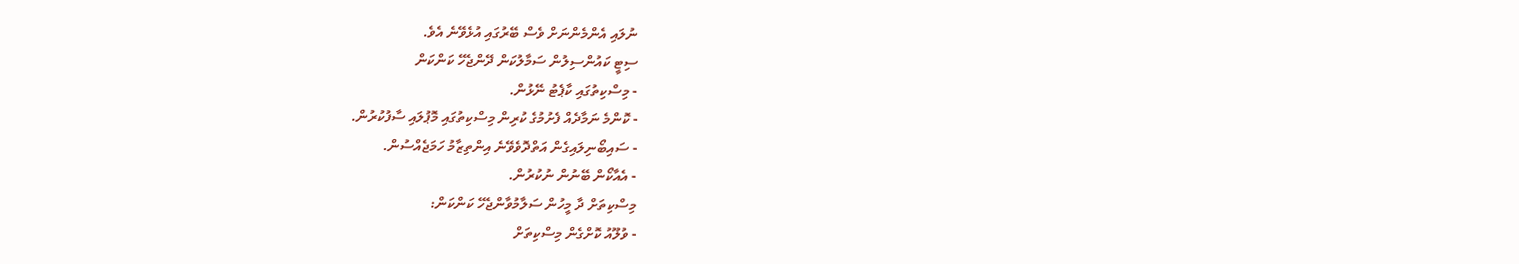ނުލައި އެންމެންނަށް ވެސް ބޭރުގައި އުޅެވޭނެ އެވެ.
ސިޓީ ކައުންސިލުން ސަމާލުކަން ދޭންޖެހޭ ކަންކަން
- މިސްކިތުގައި ކާޕެޓު ނޭޅުން.
- ކޮންމެ ނަމާދެއް ފެށުމުގެ ކުރިން މިސްކިތުގައި މޮޕުލައި ސާފުކުރުން.
- ސައިބޯނިލައިގެން އަތްދޮވެވޭނެ އިންތިޒާމު ހަމަޖެއްސުން.
- އެއާކޯން ބޭނުން ނުކުރުން.
މިސްކިތަށް ދާ މީހުން ސަލާމުވާންޖެހޭ ކަންކަން:
- ވުލޫއު ކޮށްގެން މިސްކިތަށް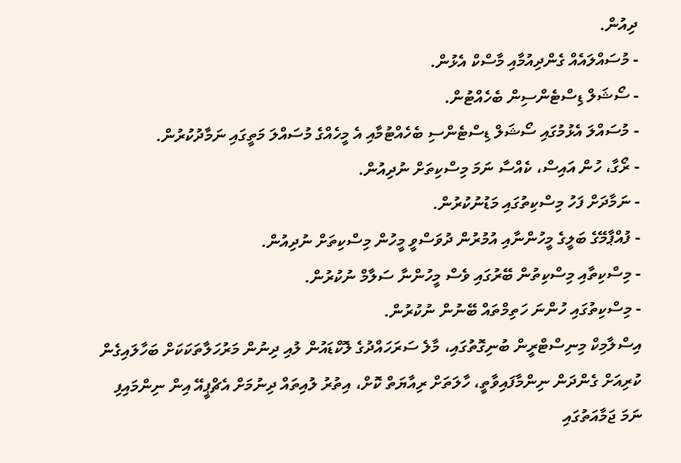ދިއުން.
- މުސައްލައެއް ގެންދިއުމާއި މާސްކް އެޅުން.
- ސޯޝަލް ޑިސްޓެންސިން ބެހެއްޓުން.
- މުސައްލަ އެޅުމުގައި ސޯޝަލް ޑިސްޓެންސި ބެހެއްޓުމާއި އެ މީހެއްގެ މުސައްލަ މަތީގައި ނަމާދުކުރުން.
- ރޯގާ، ހުން އައިސް، ކެއްސާ ނަމަ މިސްކިތަށް ނުދިއުން.
- ނަމާދަށް ފަހު މިސްކިތުގައި މަޑުނުކުރުން.
- ފުއްޕާމޭގެ ބަލީގެ މީހުންނާއި އުމުރުން ދުވަސްވީ މީހުން މިސްކިތަށް ނުދިއުން.
- މިސްކިތާއި މިސްކިތުން ބޭރުގައި ވެސް މީހުންނާ ސަލާމް ނުކުރުން.
- މިސްކިތުގައި ހުންނަ ހަތިމްތައް ބޭނުން ނުކުރުން.
އިސްލާމިކް މިނިސްޓްރީން ބުނިގޮތުގައި، މާލެ ސަރަހައްދުގެ ލޮކްޑައުން ލުއި ދިނުން މަރުހަލާތަކަކަށް ބަހާލައިގެން ކުރިއަށް ގެންދަން ނިންމާފައިވާތީ، ހާލަތަށް ރިއާޔަތް ކޮށް، އިތުރު ލުއިތައް ދިނުމަށް އެޗްޕީއޭ އިން ނިންމައިފި ނަމަ ޖަމާއަތުގައި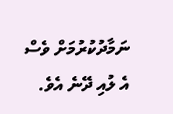ނަމާދުކުރުމަށް ވެސް އެ ލުއި ދޭނެ އެވެ.